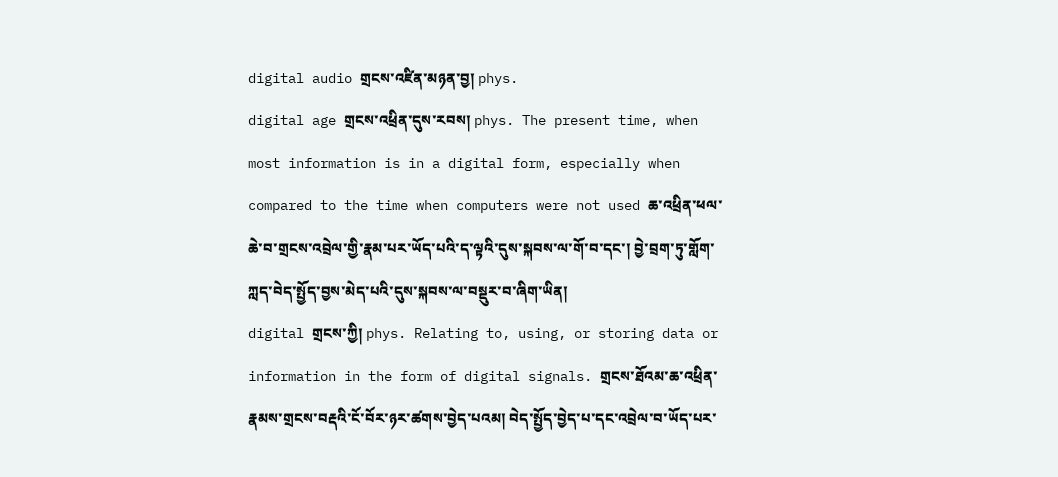digital audio གྲངས་འཛིན་མཉན་བྱ། phys.
digital age གྲངས་འཕྲིན་དུས་རབས། phys. The present time, when most information is in a digital form, especially when compared to the time when computers were not used ཆ་འཕྲིན་ཕལ་ཆེ་བ་གྲངས་འབྲེལ་གྱི་རྣམ་པར་ཡོད་པའི་ད་ལྟའི་དུས་སྐབས་ལ་གོ་བ་དང་། བྱེ་བྲག་ཏུ་གློག་ཀླད་བེད་སྤྱོད་བྱས་མེད་པའི་དུས་སྐབས་ལ་བསྡུར་བ་ཞིག་ཡིན།
digital གྲངས་ཀྱི། phys. Relating to, using, or storing data or information in the form of digital signals. གྲངས་ཐོའམ་ཆ་འཕྲིན་རྣམས་གྲངས་བརྡའི་ངོ་བོར་ཉར་ཚགས་བྱེད་པའམ། བེད་སྤྱོད་བྱེད་པ་དང་འབྲེལ་བ་ཡོད་པར་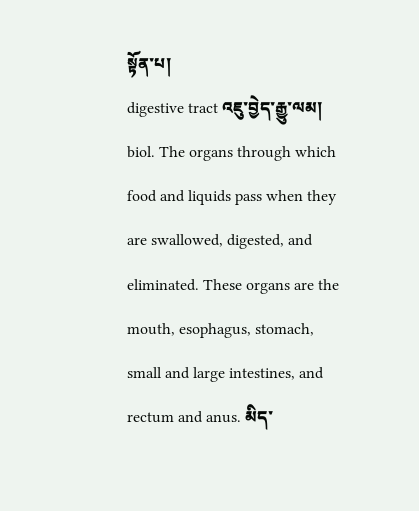སྟོན་པ།
digestive tract འཇུ་བྱེད་རྒྱུ་ལམ། biol. The organs through which food and liquids pass when they are swallowed, digested, and eliminated. These organs are the mouth, esophagus, stomach, small and large intestines, and rectum and anus. མིད་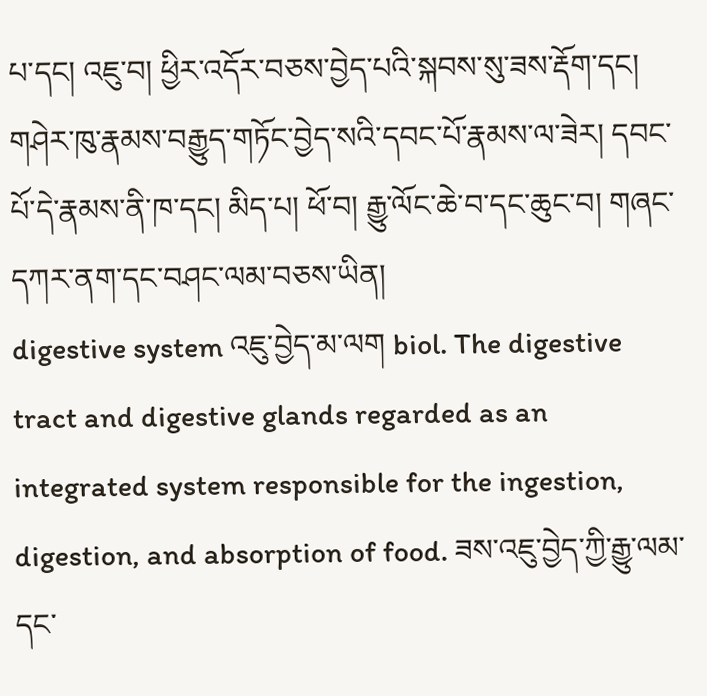པ་དང། འཇུ་བ། ཕྱིར་འདོར་བཅས་བྱེད་པའི་སྐབས་སུ་ཟས་རྡོག་དང། གཤེར་ཁུ་རྣམས་བརྒྱུད་གཏོང་བྱེད་སའི་དབང་པོ་རྣམས་ལ་ཟེར། དབང་པོ་དེ་རྣམས་ནི་ཁ་དང། མིད་པ། ཕོ་བ། རྒྱུ་ལོང་ཆེ་བ་དང་ཆུང་བ། གཞང་དཀར་ནག་དང་བཤང་ལམ་བཅས་ཡིན།
digestive system འཇུ་བྱེད་མ་ལག biol. The digestive tract and digestive glands regarded as an integrated system responsible for the ingestion, digestion, and absorption of food. ཟས་འཇུ་བྱེད་ཀྱི་རྒྱུ་ལམ་དང་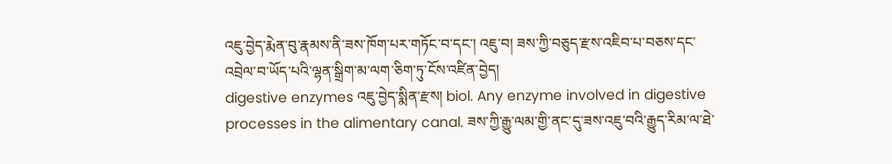འཇུ་བྱེད་རྨེན་བུ་རྣམས་ནི་ཟས་ཁོག་པར་གཏོང་བ་དང་། འཇུ་བ། ཟས་ཀྱི་བཅུད་རྫས་འཇིབ་པ་བཅས་དང་འབྲེལ་བ་ཡོད་པའི་ལྷན་སྒྲིག་མ་ལག་ཅིག་ཏུ་ངོས་འཛིན་བྱེད།
digestive enzymes འཇུ་བྱེད་སྨིན་རྫས། biol. Any enzyme involved in digestive processes in the alimentary canal. ཟས་ཀྱི་རྒྱུ་ལམ་གྱི་ནང་དུ་ཟས་འཇུ་བའི་རྒྱུད་རིམ་ལ་ཐེ་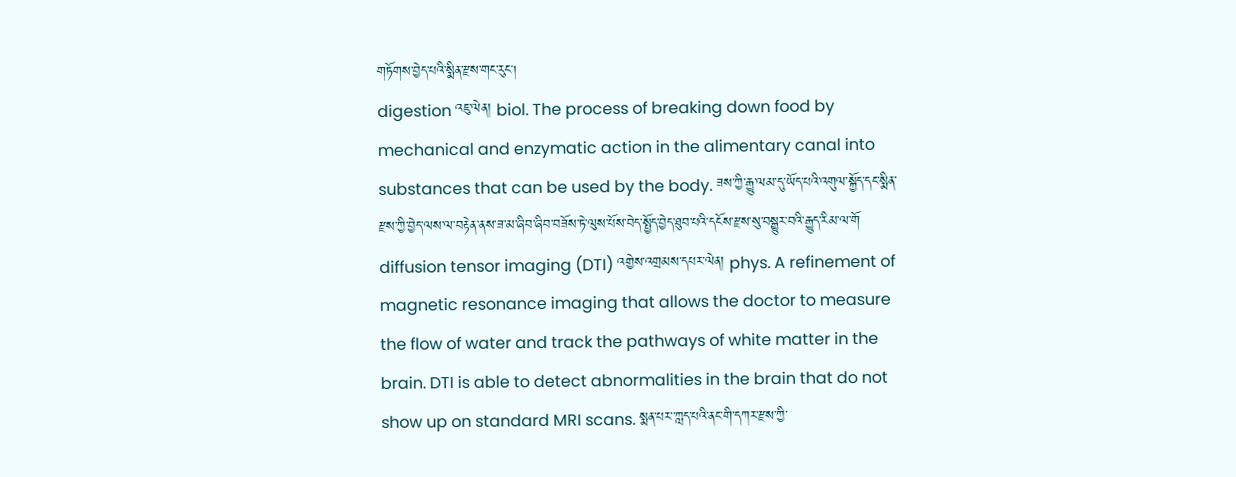གཏོགས་བྱེད་པའི་སྨིན་རྫས་གང་རུང།
digestion འཇུ་ལེན། biol. The process of breaking down food by mechanical and enzymatic action in the alimentary canal into substances that can be used by the body. ཟས་ཀྱི་རྒྱུ་ལམ་དུ་ཡོད་པའི་འགུལ་སྐྱོད་དང་སྨིན་རྫས་ཀྱི་བྱེད་ལས་ལ་བརྟེན་ནས་ཟ་མ་ཞིབ་ཞིབ་བཟོས་ཏེ་ལུས་པོས་བེད་སྤྱོད་བྱེད་ཐུབ་པའི་དངོས་རྫས་སུ་བསྒྱུར་བའི་རྒྱུད་རིམ་ལ་གོ
diffusion tensor imaging (DTI) འགྱེས་འགྲམས་དཔར་ལེན། phys. A refinement of magnetic resonance imaging that allows the doctor to measure the flow of water and track the pathways of white matter in the brain. DTI is able to detect abnormalities in the brain that do not show up on standard MRI scans. སྨན་པར་་ཀླད་པའི་ནང་གི་དཀར་རྫས་ཀྱི་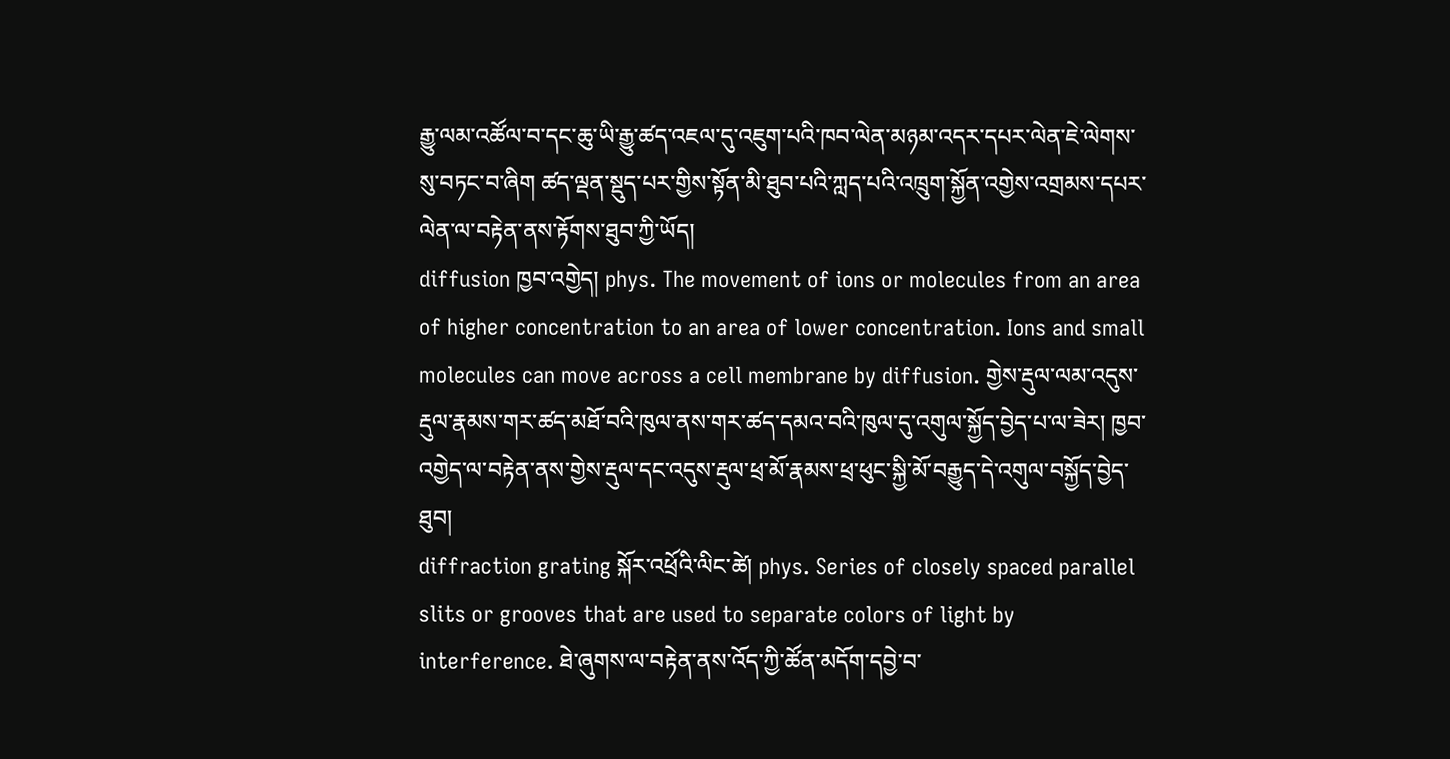རྒྱུ་ལམ་འཚོལ་བ་དང་ཆུ་ཡི་རྒྱུ་ཚད་འཇལ་དུ་འཇུག་པའི་ཁབ་ལེན་མཉམ་འདར་དཔར་ལེན་ཇེ་ལེགས་སུ་བཏང་བ་ཞིག ཚད་ལྡན་སྡུད་པར་གྱིས་སྟོན་མི་ཐུབ་པའི་ཀླད་པའི་འཁྲུག་སྐྱོན་འགྱེས་འགྲམས་དཔར་ལེན་ལ་བརྟེན་ནས་རྟོགས་ཐུབ་ཀྱི་ཡོད།
diffusion ཁྱབ་འགྱེད། phys. The movement of ions or molecules from an area of higher concentration to an area of lower concentration. Ions and small molecules can move across a cell membrane by diffusion. གྱེས་རྡུལ་ལམ་འདུས་རྡུལ་རྣམས་གར་ཚད་མཐོ་བའི་ཁུལ་ནས་གར་ཚད་དམའ་བའི་ཁུལ་དུ་འགུལ་སྐྱོད་བྱེད་པ་ལ་ཟེར། ཁྱབ་འགྱེད་ལ་བརྟེན་ནས་གྱེས་རྡུལ་དང་འདུས་རྡུལ་ཕྲ་མོ་རྣམས་ཕྲ་ཕུང་སྐྱི་མོ་བརྒྱུད་དེ་འགུལ་བསྐྱོད་བྱེད་ཐུབ།
diffraction grating སྐོར་འཕྲོའི་ལིང་ཚེ། phys. Series of closely spaced parallel slits or grooves that are used to separate colors of light by interference. ཐེ་ཞུགས་ལ་བརྟེན་ནས་འོད་ཀྱི་ཚོན་མདོག་དབྱེ་བ་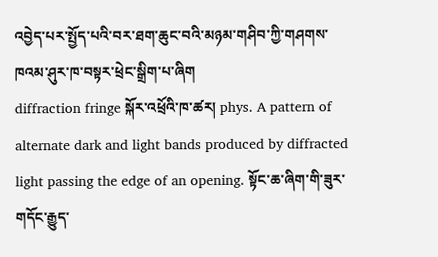འབྱེད་པར་སྤྱོད་པའི་བར་ཐག་ཆུང་བའི་མཉམ་གཤིབ་ཀྱི་གཤགས་ཁའམ་ཤུར་ཁ་བསྟར་ཕྲེང་སྒྲིག་པ་ཞིག
diffraction fringe སྐོར་འཕྲོའི་ཁ་ཚར། phys. A pattern of alternate dark and light bands produced by diffracted light passing the edge of an opening. སྟོང་ཆ་ཞིག་གི་ཟུར་གདོང་རྒྱུད་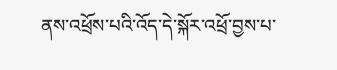ནས་འཕྲོས་པའི་འོད་དེ་སྐོར་འཕྲོ་བྱས་པ་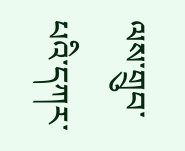ལས་གྲུབ་པའི་དཀར་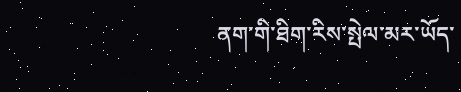ནག་གི་ཐིག་རིས་སྤེལ་མར་ཡོད་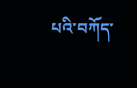པའི་བཀོད་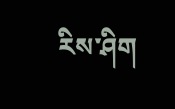རིས་ཤིག